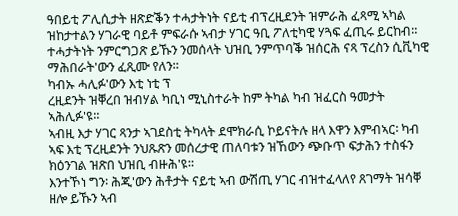ዓበይቲ ፖሊሲታት ዘጽድቕን ተሓታትነት ናይቲ ብፕረዚደንት ዝምራሕ ፈጻሚ ኣካል ዝከታተልን ሃገራዊ ባይቶ ምፍራሱ ኣብታ ሃገር ዓቢ ፖለቲካዊ ሃጓፍ ፈጢሩ ይርከብ። ተሓታትነት ንምርግጋጽ ይኹን ንመሰላት ህዝቢ ንምጥባቕ ዝሰርሕ ናጻ ፕረስን ሲቪካዊ ማሕበራት'ውን ፈጺሙ የለን።
ካብኡ ሓሊፉ'ውን እቲ ነቲ ፕ
ረዚደንት ዝቐረበ ዝብሃል ካቢነ ሚኒስተራት ከም ትካል ካብ ዝፈርስ ዓመታት ኣሕሊፉ'ዩ።
ኣብዚ እታ ሃገር ጻንታ ኣገደስቲ ትካላት ደሞክራሲ ኮይናትሉ ዘላ እዋን እምብኣር፡ ካብ ኣፍ እቲ ፕረዚደንት ንህጹጽን መሰረታዊ ጠለባቱን ዝኸውን ጭቡጥ ፍታሕን ተስፋን ክዕንገል ዝጽበ ህዝቢ ብዙሕ'ዩ።
እንተኾነ ግን፡ ሕጂ'ውን ሕቶታት ናይቲ ኣብ ውሽጢ ሃገር ብዝተፈላለየ ጸገማት ዝሳቐ ዘሎ ይኹን ኣብ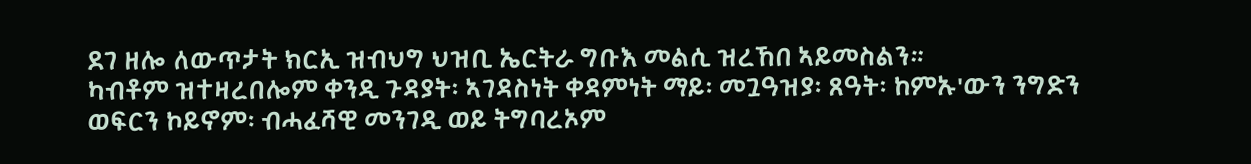ደገ ዘሎ ለውጥታት ክርኢ ዝብህግ ህዝቢ ኤርትራ ግቡእ መልሲ ዝረኸበ ኣይመስልን።
ካብቶም ዝተዛረበሎም ቀንዲ ጉዳያት፡ ኣገዳስነት ቀዳምነት ማይ፡ መጓዓዝያ፡ ጸዓት፡ ከምኡ'ውን ንግድን ወፍርን ኮይኖም፡ ብሓፈሻዊ መንገዲ ወይ ትግባረኦም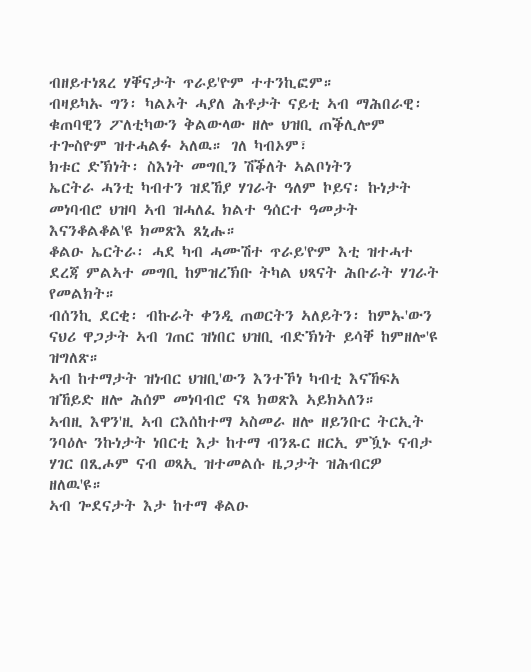ብዘይተነጸረ ሃቐናታት ጥራይ'ዮም ተተንኪፎም።
ብዛይካኡ ግን፡ ካልኦት ሓያለ ሕቶታት ናይቲ ኣብ ማሕበራዊ፡ ቁጠባዊን ፖለቲካውን ቅልውላው ዘሎ ህዝቢ ጠቕሊሎም ተጐስዮም ዝተሓልፉ ኣለዉ። ገለ ካብኦም፣
ክቱር ድኽነት፡ ስእነት መግቢን ሽቕለት ኣልቦነትን
ኤርትራ ሓንቲ ካብተን ዝደኸያ ሃገራት ዓለም ኮይና፡ ኩነታት መነባብሮ ህዝባ ኣብ ዝሓለፈ ክልተ ዓሰርተ ዓመታት እናንቆልቆል'ዩ ክመጽእ ጸኒሑ።
ቆልዑ ኤርትራ፡ ሓደ ካብ ሓሙሽተ ጥራይ'ዮም እቲ ዝተሓተ ደረጃ ምልኣተ መግቢ ከምዝረኽቡ ትካል ህጻናት ሕቡራት ሃገራት የመልክት።
ብሰንኪ ደርቂ፡ ብኩራት ቀንዲ ጠወርትን ኣለይትን፡ ከምኡ'ውን ናህሪ ዋጋታት ኣብ ገጠር ዝነበር ህዝቢ ብድኽነት ይሳቐ ከምዘሎ'ዩ ዝግለጽ።
ኣብ ከተማታት ዝነብር ህዝቢ'ውን እንተኾነ ካብቲ እናኸፍአ ዝኸይድ ዘሎ ሕሰም መነባብሮ ናጻ ክወጽእ ኣይክኣለን።
ኣብዚ እዋን'ዚ ኣብ ርእሰከተማ ኣስመራ ዘሎ ዘይንቡር ትርኢት ንባዕሉ ንኩነታት ነበርቲ እታ ከተማ ብንጹር ዘርኢ ምዃኑ ናብታ ሃገር በጺሖም ናብ ወጻኢ ዝተመልሱ ዜጋታት ዝሕብርዎ ዘለዉ'ዩ።
ኣብ ጐደናታት እታ ከተማ ቆልዑ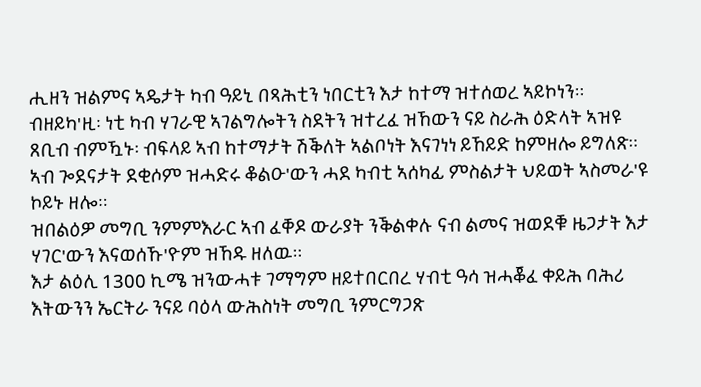ሒዘን ዝልምና ኣዴታት ካብ ዓይኒ በጻሕቲን ነበርቲን እታ ከተማ ዝተሰወረ ኣይኮነን።
ብዘይካ'ዚ፡ ነቲ ካብ ሃገራዊ ኣገልግሎትን ስደትን ዝተረፈ ዝኸውን ናይ ስራሕ ዕድላት ኣዝዩ ጸቢብ ብምዃኑ፡ ብፍላይ ኣብ ከተማታት ሽቕለት ኣልቦነት እናገነነ ይኸይድ ከምዘሎ ይግለጽ።
ኣብ ጐደናታት ደቂሶም ዝሓድሩ ቆልዑ'ውን ሓደ ካብቲ ኣሰካፊ ምስልታት ህይወት ኣስመራ'ዩ ኮይኑ ዘሎ።
ዝበልዕዎ መግቢ ንምምእራር ኣብ ፈቐዶ ውራያት ንቕልቀሉ ናብ ልመና ዝወደቑ ዜጋታት እታ ሃገር'ውን እናወሰኹ'ዮም ዝኸዱ ዘለዉ።
እታ ልዕሊ 1300 ኪሜ ዝንውሓቱ ገማግም ዘይተበርበረ ሃብቲ ዓሳ ዝሓቖፈ ቀይሕ ባሕሪ እትውንን ኤርትራ ንናይ ባዕላ ውሕስነት መግቢ ንምርግጋጽ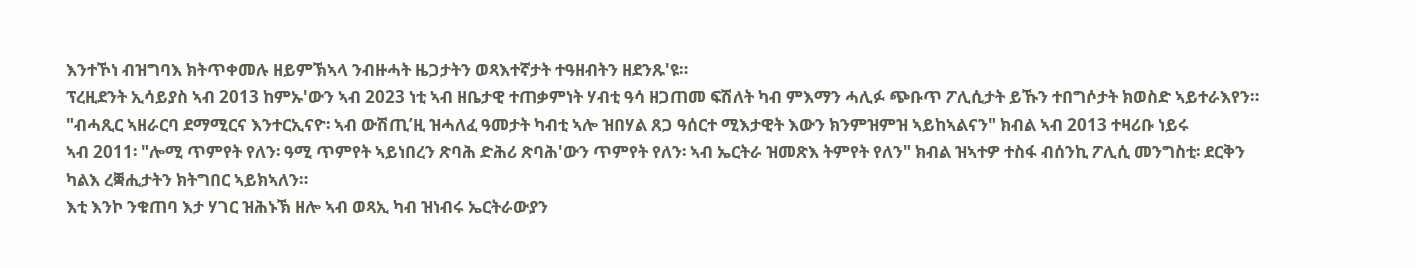እንተኾነ ብዝግባእ ክትጥቀመሉ ዘይምኽኣላ ንብዙሓት ዜጋታትን ወጻእተኛታት ተዓዘብትን ዘደንጹ'ዩ።
ፕረዚደንት ኢሳይያስ ኣብ 2013 ከምኡ'ውን ኣብ 2023 ነቲ ኣብ ዘቤታዊ ተጠቃምነት ሃብቲ ዓሳ ዘጋጠመ ፍሽለት ካብ ምእማን ሓሊፉ ጭቡጥ ፖሊሲታት ይኹን ተበግሶታት ክወስድ ኣይተራእየን።
"ብሓጺር ኣዘራርባ ደማሚርና እንተርኢናዮ፡ ኣብ ውሽጢ’ዚ ዝሓለፈ ዓመታት ካብቲ ኣሎ ዝበሃል ጸጋ ዓሰርተ ሚእታዊት እውን ክንምዝምዝ ኣይከኣልናን" ክብል ኣብ 2013 ተዛሪቡ ነይሩ
ኣብ 2011፡ "ሎሚ ጥምየት የለን፡ ዓሚ ጥምየት ኣይነበረን ጽባሕ ድሕሪ ጽባሕ'ውን ጥምየት የለን፡ ኣብ ኤርትራ ዝመጽእ ትምየት የለን" ክብል ዝኣተዎ ተስፋ ብሰንኪ ፖሊሲ መንግስቲ፡ ደርቅን ካልእ ረቛሒታትን ክትግበር ኣይክኣለን።
እቲ እንኮ ንቁጠባ እታ ሃገር ዝሕኑኽ ዘሎ ኣብ ወጻኢ ካብ ዝነብሩ ኤርትራውያን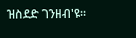ዝስደድ ገንዘብ'ዩ።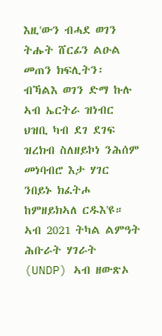እዚ'ውን ብሓደ ወገን ትሑት ሸርፊን ልዑል መጠን ክፍሊትን፡ ብኻልእ ወገን ድማ ኩሉ ኣብ ኤርትራ ዝነብር ህዝቢ ካብ ደገ ደገፍ ዝረክብ ስለዘይኮነ ንሕሰም መነባብሮ እታ ሃገር ንበይኑ ክፈትሖ ከምዘይክኣለ ርዱእ'ዩ።
ኣብ 2021 ትካል ልምዓት ሕቡራት ሃገራት (UNDP) ኣብ ዘውጽኦ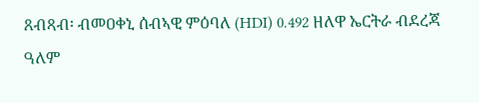ጸብጻብ፡ ብመዐቀኒ ሰብኣዊ ምዕባለ (HDI) 0.492 ዘለዋ ኤርትራ ብደረጃ ዓለም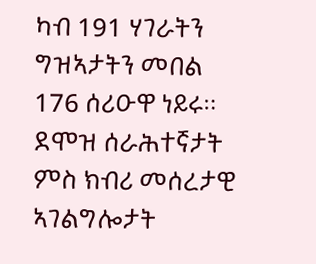ካብ 191 ሃገራትን ግዝኣታትን መበል 176 ሰሪዑዋ ነይሩ።
ደሞዝ ሰራሕተኛታት ምስ ክብሪ መሰረታዊ ኣገልግሎታት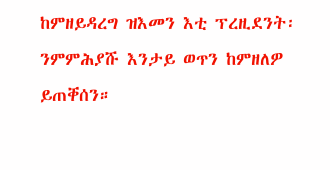ከምዘይዳረግ ዝእመን እቲ ፕረዚደንት፡ ንምምሕያሹ እንታይ ወጥን ከምዘለዎ ይጠቐሰን።